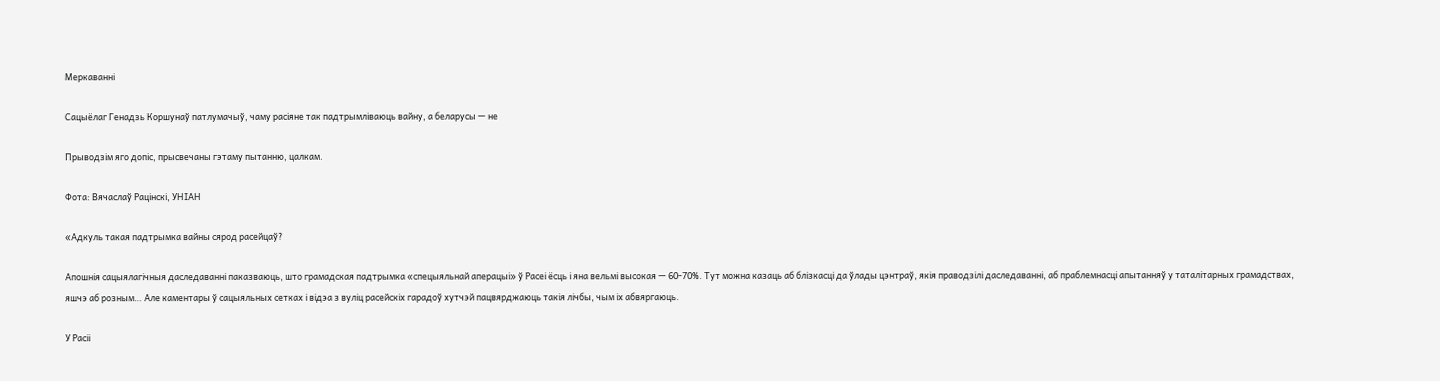Меркаванні

Сацыёлаг Генадзь Коршунаў патлумачыў, чаму расіяне так падтрымліваюць вайну, а беларусы — не

Прыводзім яго допіс, прысвечаны гэтаму пытанню, цалкам.

Фота: Вячаслаў Рацінскі, УНІАН

«Адкуль такая падтрымка вайны сярод расейцаў?

Апошнія сацыялагічныя даследаванні паказваюць, што грамадская падтрымка «спецыяльнай аперацыі» ў Расеі ёсць і яна вельмі высокая — 60-70%. Тут можна казаць аб блізкасці да ўлады цэнтраў, якія праводзілі даследаванні, аб праблемнасці апытанняў у таталітарных грамадствах, яшчэ аб розным… Але каментары ў сацыяльных сетках і відэа з вуліц расейскіх гарадоў хутчэй пацвярджаюць такія лічбы, чым іх абвяргаюць.

У Расіі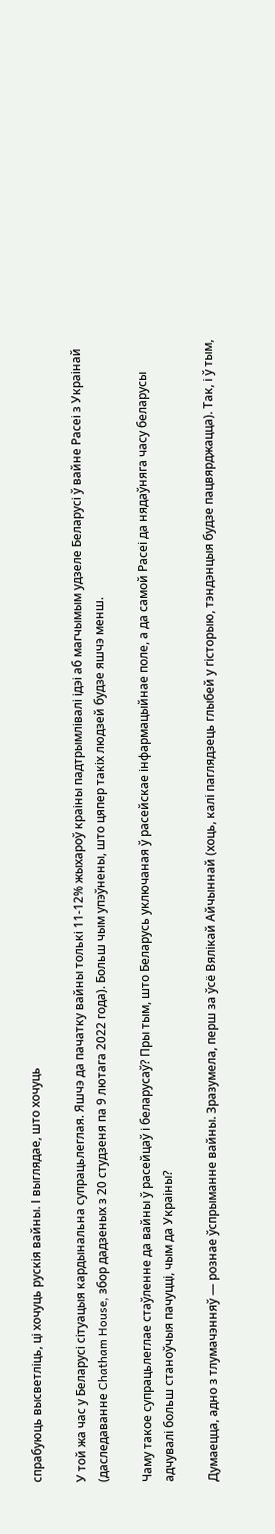спрабуюць высветліць, ці хочуць рускія вайны. І выглядае, што хочуць

У той жа час у Беларусі сітуацыя кардынальна супрацьлеглая. Яшчэ да пачатку вайны толькі 11-12% жыхароў краіны падтрымлівалі ідэі аб магчымым удзеле Беларусі ў вайне Расеі з Украінай (даследаванне Chatham House, збор дадзеных з 20 студзеня па 9 лютага 2022 года). Больш чым упэўнены, што цяпер такіх людзей будзе яшчэ менш.

Чаму такое супрацьлеглае стаўленне да вайны ў расейцаў і беларусаў? Пры тым, што Беларусь уключаная ў расейскае інфармацыйнае поле, а да самой Расеі да нядаўняга часу беларусы адчувалі больш станоўчыя пачуцці, чым да Украіны?

Думаецца, адно з тлумачэнняў — рознае ўспрыманне вайны. Зразумела, перш за ўсё Вялікай Айчыннай (хоць, калі паглядзець глыбей у гісторыю, тэндэнцыя будзе пацвярджацца). Так, і ў тым,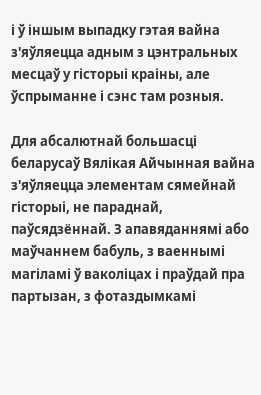і ў іншым выпадку гэтая вайна з'яўляецца адным з цэнтральных месцаў у гісторыі краіны, але ўспрыманне і сэнс там розныя.

Для абсалютнай большасці беларусаў Вялікая Айчынная вайна з'яўляецца элементам сямейнай гісторыі, не параднай, паўсядзённай. З апавяданнямі або маўчаннем бабуль, з ваеннымі магіламі ў ваколіцах і праўдай пра партызан, з фотаздымкамі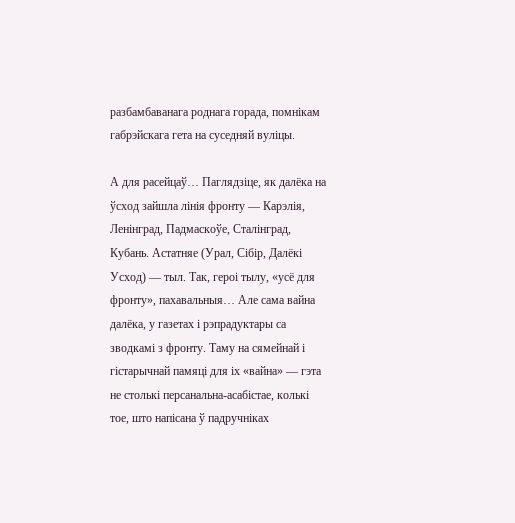разбамбаванага роднага горада, помнікам габрэйскага гета на суседняй вуліцы.

А для расейцаў… Паглядзіце, як далёка на ўсход зайшла лінія фронту — Карэлія, Ленінград, Падмаскоўе, Сталінград, Кубань. Астатняе (Урал, Сібір, Далёкі Усход) — тыл. Так, героі тылу, «усё для фронту», пахавальныя… Але сама вайна далёка, у газетах і рэпрадуктары са зводкамі з фронту. Таму на сямейнай і гістарычнай памяці для іх «вайна» — гэта не столькі персанальна-асабістае, колькі тое, што напісана ў падручніках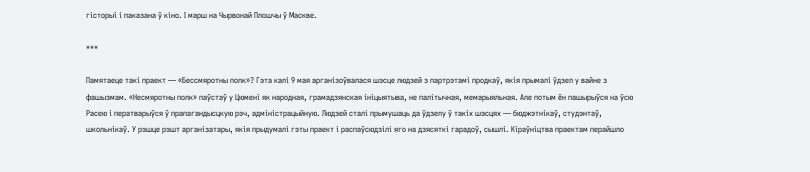гісторыі і паказана ў кіно. І марш на Чырвонай Плошчы ў Маскве.

***

Памятаеце такі праект — «Бессмяротны полк»? Гэта калі 9 мая арганізоўвалася шэсце людзей з партрэтамі продкаў, якія прымалі ўдзел у вайне з фашызмам. «Несмяротны полк» паўстаў у Цюмені як народная, грамадзянская ініцыятыва, не палітычная, мемарыяльная. Але потым ён пашырыўся на ўсю Расею і ператварыўся ў прапагандысцкую рэч, адміністрацыйную. Людзей сталі прымушаць да ўдзелу ў такіх шэсцях — бюджэтнікаў, студэнтаў, школьнікаў. У рэшце рэшт арганізатары, якія прыдумалі гэты праект і распаўсюдзілі яго на дзясяткі гарадоў, сышлі. Кіраўніцтва праектам перайшло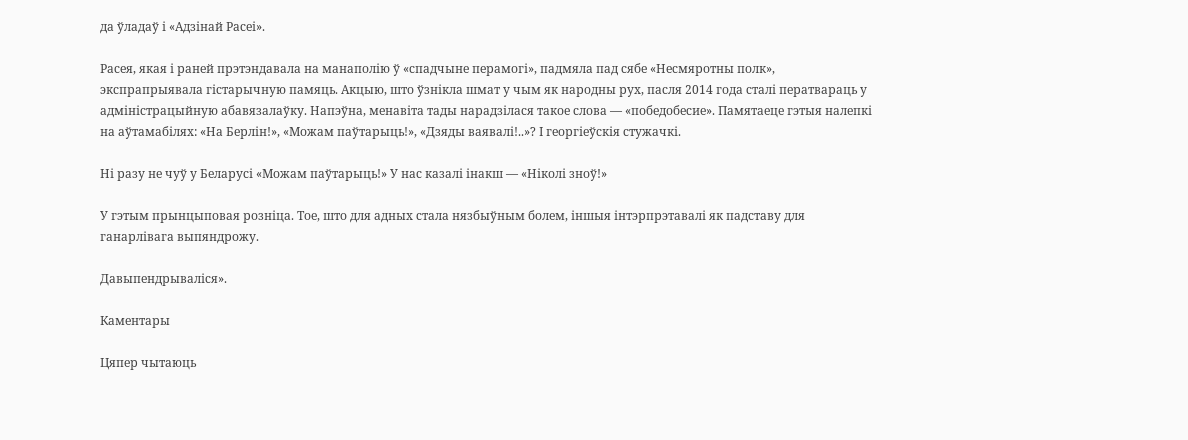да ўладаў і «Адзінай Расеі».

Расея, якая і раней прэтэндавала на манаполію ў «спадчыне перамогі», падмяла пад сябе «Несмяротны полк», экспрапрыявала гістарычную памяць. Акцыю, што ўзнікла шмат у чым як народны рух, пасля 2014 года сталі ператвараць у адміністрацыйную абавязалаўку. Напэўна, менавіта тады нарадзілася такое слова — «победобесие». Памятаеце гэтыя налепкі на аўтамабілях: «На Берлін!», «Можам паўтарыць!», «Дзяды ваявалі!..»? І георгіеўскія стужачкі.

Ні разу не чуў у Беларусі «Можам паўтарыць!» У нас казалі інакш — «Ніколі зноў!»

У гэтым прынцыповая розніца. Тое, што для адных стала нязбыўным болем, іншыя інтэрпрэтавалі як падставу для ганарлівага выпяндрожу.

Давыпендрываліся».

Каментары

Цяпер чытаюць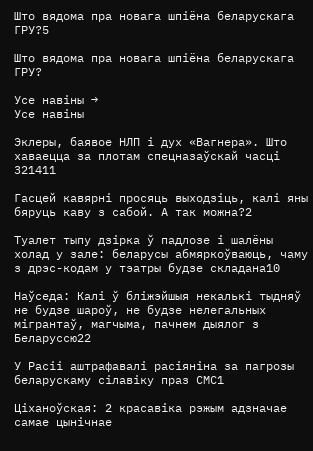Што вядома пра новага шпіёна беларускага ГРУ?5

Што вядома пра новага шпіёна беларускага ГРУ?

Усе навіны →
Усе навіны

Эклеры, баявое НЛП і дух «Вагнера». Што хаваецца за плотам спецназаўскай часці 321411

Гасцей кавярні просяць выходзіць, калі яны бяруць каву з сабой. А так можна?2

Туалет тыпу дзірка ў падлозе і шалёны холад у зале: беларусы абмяркоўваюць, чаму з дрэс-кодам у тэатры будзе складана10

Наўседа: Калі ў бліжэйшыя некалькі тыдняў не будзе шароў, не будзе нелегальных мігрантаў, магчыма, пачнем дыялог з Беларуссю22

У Расіі аштрафавалі расіяніна за пагрозы беларускаму сілавіку праз СМС1

Ціханоўская: 2 красавіка рэжым адзначае самае цынічнае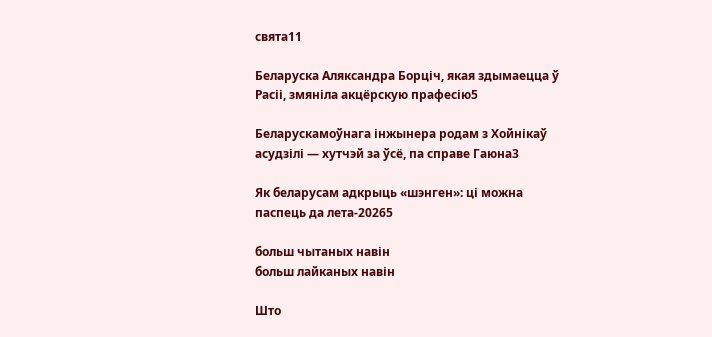свята11

Беларуска Аляксандра Борціч, якая здымаецца ў Расіі, змяніла акцёрскую прафесію5

Беларускамоўнага інжынера родам з Хойнікаў асудзілі — хутчэй за ўсё, па справе Гаюна3

Як беларусам адкрыць «шэнген»: ці можна паспець да лета-20265

больш чытаных навін
больш лайканых навін

Што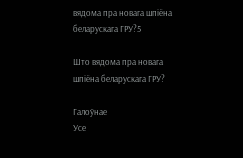вядома пра новага шпіёна беларускага ГРУ?5

Што вядома пра новага шпіёна беларускага ГРУ?

Галоўнае
Усе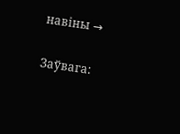навіны →

Заўвага: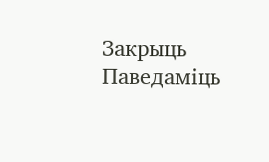Закрыць Паведаміць